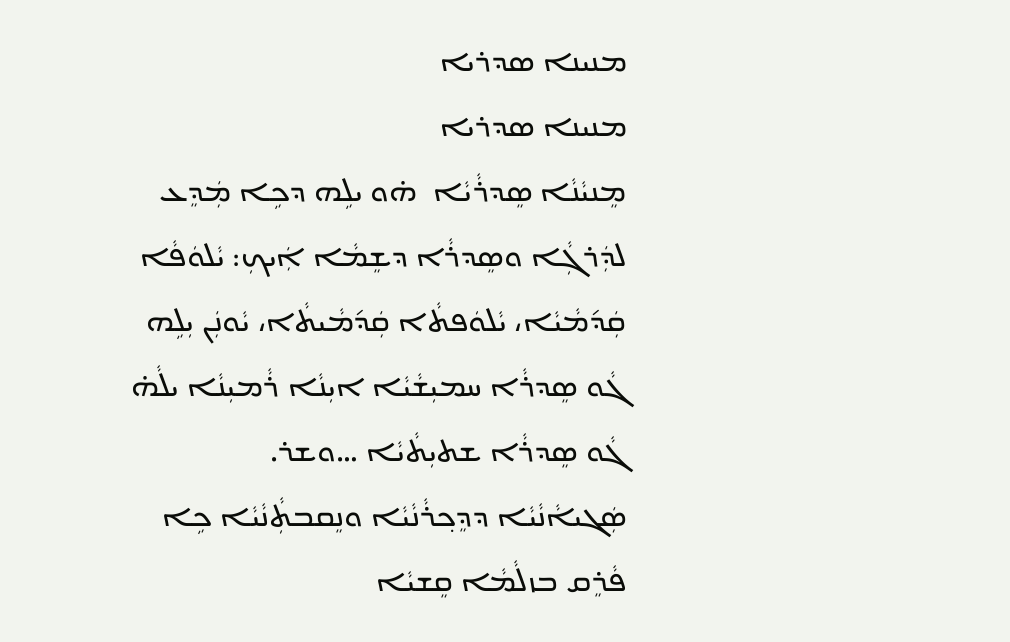ܡܢܝܢܐ ܣܕܪܝܐ
ܡܢܝܢܐ ܣܕܪܝܐ
ܡܸܢܝܵܢܵܐ ܣܸܕܪܵܝܵܐ  ܗ̇ܘ ܝܠܹܗ ܕܟܹܐ ܡܲܕܸܥ ܠܕܲܪܓܼܵܐ ܘܣܸܕܪܵܐ ܕܫܸܡܵܐ ܐܲܝܟܼ: ܝܵܠܘܿܦܵܐ ܩܲܕ݇ܡܵܝܵܐ، ܝܵܠܘܿܦܬܵܐ ܩܲܕ݇ܡܵܝܬܵܐ، ܝܵܘܢܲܢ ܝܼܠܹܗ ܓܵܘ ܣܸܕܪܵܐ ܚܡܝܼܫܵܝܵܐ ܐܝܼܢܵܐ ܪܵܡܝܼܢܵܐ ܝܠܵܗ̇ ܓܵܘ ܣܸܕܪܵܐ ܫܬܝܼܬܵܝܵܐ …ܘܫܪ.
ܣܲܓܝܐܵܢܵܝܵܐ ܕܕܸܟ݂ܪܵܢܵܝܵܐ ܘܢܸܩܒܬܼܵܢܵܝܵܐ ܟܹܐ ܦܵܪܸܩ ܒܙܠܵܡܵܐ ܩܸܫܝܵܐ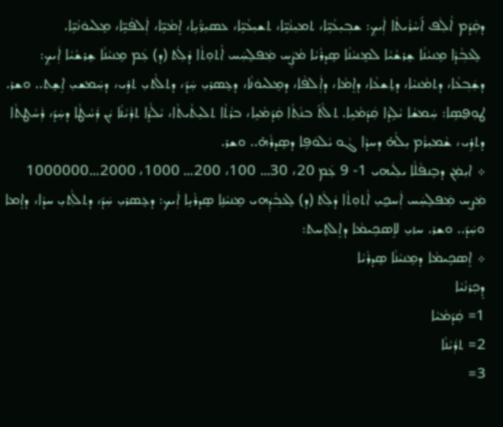ܕܩܲܕ݇ܡ ܐܵܠܲܦ ܐ݇ܚܵܪܵܝܬܵܐ ܐܲܝܟܼ: ܫܒ݂ܝܼܥܵܝܹ̈ܐ، ܬܡܝܼܢܵܝܹ̈ܐ، ܬܫܝܼܥܵܝܹ̈ܐ، ܥܣܝܼܪ̈ܵܝܹܐ، ܐܸܡܵܝܹ̈ܐ، ܐܲܠܦܵܝܹ̈ܐ، ܡܸܠܝܘܿܢܵܝܹ̈ܐ.
 ܠܸܥܒ݂ܵܕܵܐ ܡܸܢܝܵܢܵܐ ܫܸܪܫܵܝܵܐ ܠܡܸܢܝܵܢܵܐ ܣܸܕܪܵܝܵܐ ܡܵܨܲܚ ܡܲܦܠܸܚܲܚ ܐܵܬܘܼܬܵܐ ܕܵܠܲܬ (ܕ) ܥܲܡ ܡܸܢܝܵܢܵܐ ܫܸܪܫܵܝܵܐ ܐܲܝܟܼ: ܕܫܲܒ݂ܥܵܐ، ܕܬܡܵܢܝܵܐ، ܕܬܸܫܥܵܐ، ܕܐܸܡܵܐ، ܕܐܲܠܦܵܐ، ܕܡܸܠܝܘܿܢܵܐ، ܕܥܸܣܪܝܼ ܚܲܕ݇، ܕܬܠܵܬܝܼ ܬܪܹܝ، ܕܚܲܡܫܝܼ ܐܸܫܸܬ.. ܘܫܪ.
ܛܘܼܦ̮ܣܹܐ: ܚܲܡܫܵܐ ܝܵܠܹܕ݇ܐ ܩܲܕ݇ܡܵܝܹܐ. ܬܠܵܬ݇ ܒܢܵܬ݂ܵܐ ܩܲܕ݇ܡܵܝܹܐ، ܒܪܵܬܵܐ ܬܠܝܼܬܵܝܬܵܐ، ܝܵܠܵܕ݇ܐ ܬܪܲܝܵܢܵܐ ܝܲܢ ܪܲܚܵܛܵܐ ܕܚܲܕ݇، ܪܲܚܵܛܬܵܐ ܕܬܪܹܝ، ܫܵܡܝܼܪܵܡ ܝܼܠܵܗ̇ ܕܚܕܵܐ ܓܵܘ ܝܵܠܘܿܦܹܐ ܕܣܸܕܪܵܗ̇.. ܘܫܪ.
܀ ܐܝܼܡܲܢ ܕܒܸܢܦܵܠܵܐ ܝܠܲܝܗܝ 1- 9 ܥܲܡ 20، 30… 100، 200… 1000، 2000…1000000 ܡܲܨܚ ܡܲܦܠܸܚܲܚ ܐܲܚܟ̰ܝܼ ܐܵܬܘܼܬܵܐ ܕܵܠܲܬ (ܕ) ܠܸܥܒ݂ܵܕܲܗܝ ܡܸܢܝܵܢܹܐ ܣܸܕܪܵܝܹܐ ܐܲܝܟ: ܕܥܸܣܪܝܼ ܚܲܕ݇، ܕܬܠܵܬ݂ܝܼ ܚܕܵܐ، ܕܐܸܡܐ ܘܚܲܕ݇.. ܘܫܪ. ܚܙܝܼ ܠܐܸܣܟܹܝܡܵܐ ܕܐܸܠܬܸܚܬ:
܀ ܐܸܣܟܹܝܡܵܐ ܕܡܸܢܝܵܢܵܐ ܣܸܕܪܵܝܵܐ
ܕܸܟܼܪܢܵܝܵܐ
1= ܩܲܕ݇ܡܵܝܵܐ
2= ܬܪܲܝܵܢܵܐ
3=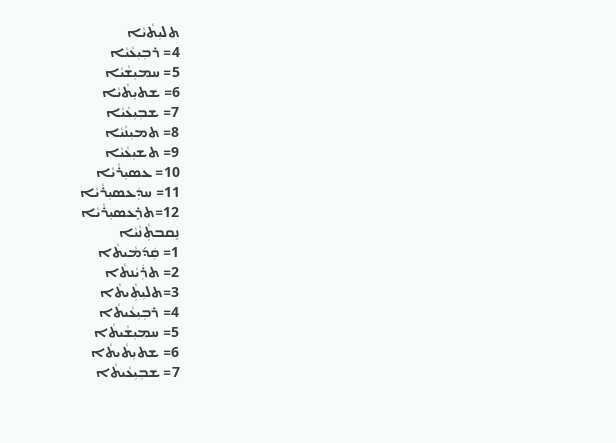ܬܠܝܼܬܵܝܵܐ
4= ܪܒܼܝܼܥܵܝܵܐ
5= ܚܡܝܼܫܵܝܵܐ
6= ܫܬܝܼܬܵܝܵܐ
7= ܫܒܼܝܼܥܵܝܵܐ
8= ܬܡܝܼܢܵܝܵܐ
9= ܬܫܝܼܥܵܝܵܐ
10= ܥܣܝܼܪܵܝܵܐ
11= ܚܕܲܥܣܝܼܪܵܝܵܐ
12=ܬܪܸܥܣܝܼܪܵܝܵܐ
ܢܸܩܒܬܼܵܢܵܝܵܐ
1= ܩܲܕ݇ܡܵܝܬܵܐ
2= ܬܪܲܝܵܢܬܵܐ
3=ܬܠܝܼܬܼܵܝܬܵܐ
4= ܪܒܼܝܼܥܵܝܬܵܐ
5= ܚܡܝܼܫܵܝܬܵܐ
6= ܫܬܝܼܬܵܝܬܵܐ
7= ܫܒܼܝܼܥܵܝܬܵܐ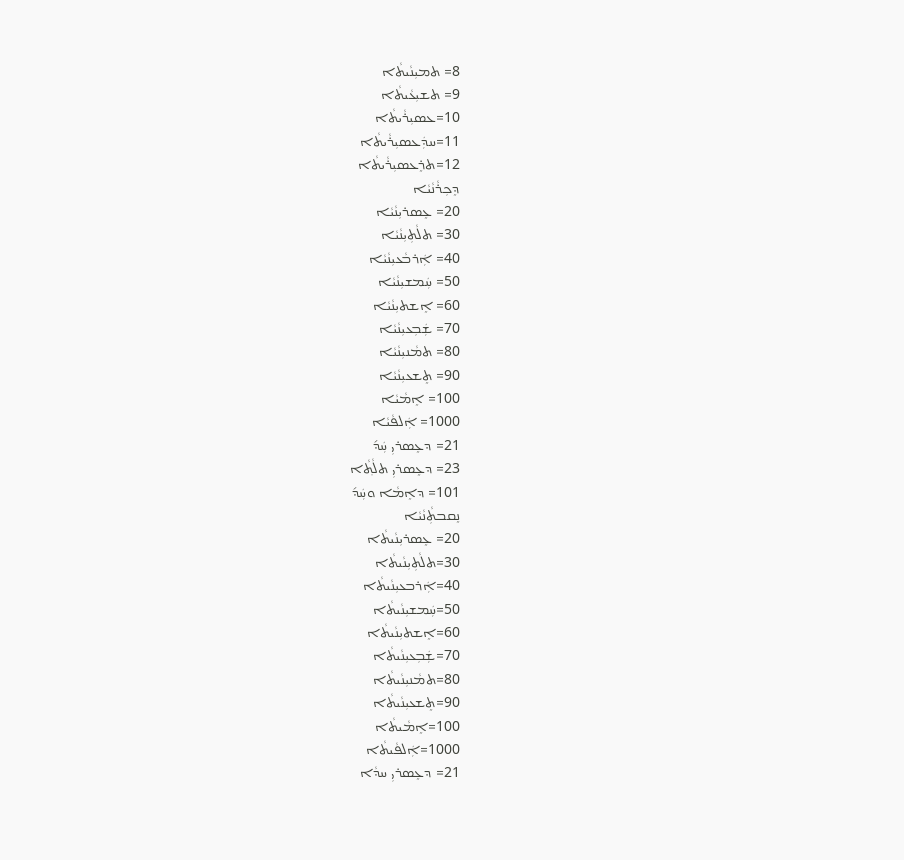8= ܬܡܝܼܢܵܝܬܵܐ
9= ܬܫܝܼܥܵܝܬܵܐ
10=ܥܣܝܼܪܵܝܬܵܐ
11=ܚܕܲܥܣܝܼܪܵܝܬܵܐ
12=ܬܪܸܥܣܝܼܪܵܝܬܵܐ
ܕܸܟܼܪܵܢܵܝܵܐ
20= ܥܸܣܪܝܼܢܵܝܵܐ
30= ܬܠܵܬܼܝܼܢܵܝܵܐ
40= ܐܲܪܒܵܥܝܼܢܵܝܵܐ
50= ܚܲܡܫܝܼܢܵܝܵܐ
60= ܐܸܫܬܝܼܢܵܝܵܐ
70= ܫܲܒܼܥܝܼܢܵܝܵܐ
80= ܬܡܵܢܝܼܢܵܝܵܐ
90= ܬܸܫܥܝܼܢܵܝܵܐ
100= ܐܸܡܵܝܵܐ
1000= ܐܲܠܦܵܝܵܐ
21= ܕܥܸܣܪܝܼ ܚܲܕ݇
23= ܕܥܸܣܪܝܼ ܬܠܵܬ݂ܵܐ
101= ܕܐܸܡܵܐ ܘܚܲܕ݇
ܢܸܩܒܬܼܵܢܵܝܵܐ
20= ܥܸܣܪܝܼܢܵܝܬܵܐ
30=ܬܠܵܬܼܝܼܢܵܝܬܵܐ
40=ܐܲܪܒܥܝܼܢܵܝܬܵܐ
50=ܚܲܡܫܝܼܢܵܝܬܵܐ
60=ܐܸܫܬܝܼܢܵܝܬܵܐ
70=ܫܲܒܼܥܝܼܢܵܝܬܵܐ
80=ܬܡܵܢܝܼܢܵܝܬܵܐ
90=ܬܸܫܥܝܼܢܵܝܬܵܐ
100=ܐܸܡܵܝܬܵܐ
1000=ܐܲܠܦܵܝܬܵܐ
21= ܕܥܸܣܪܝܼ ܚܕܵܐ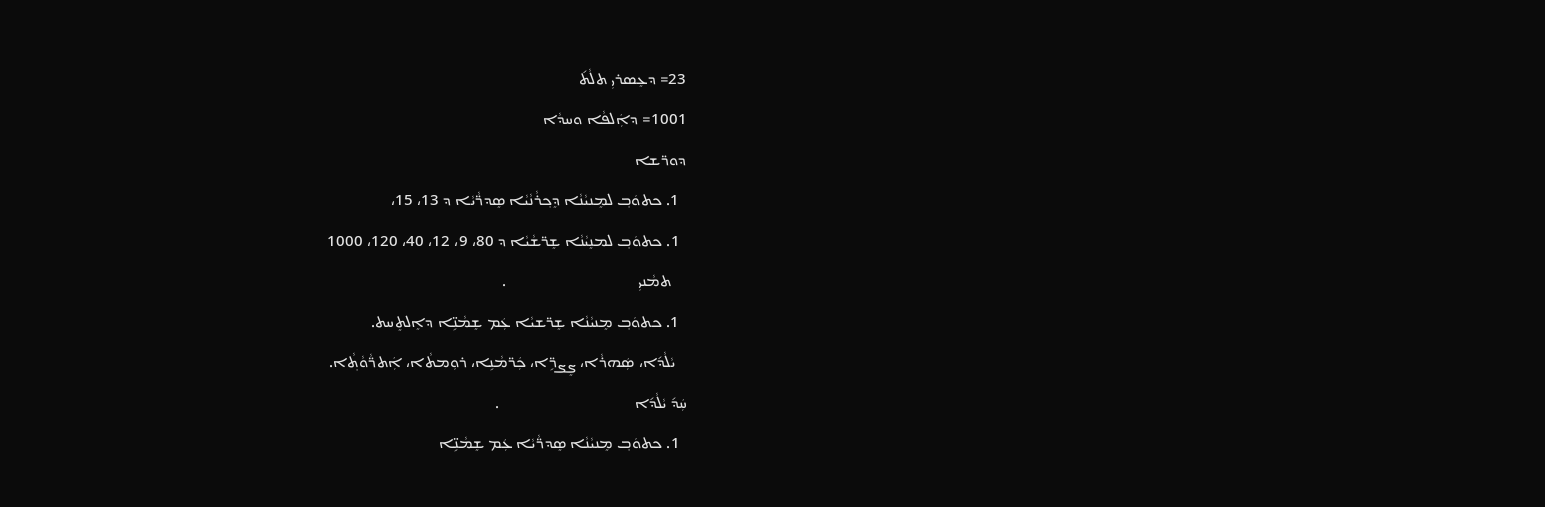23= ܕܥܸܣܪܝܼ ܬܠܵܬ݇
1001= ܕܐܲܠܦܵܐ ܘܚܕܵܐ
ܕܘܪ̈ܫܐ
  1. ܟܬܘܿܒ݂ ܠܡܸܢܝܵܢܵܐ ܕܸܟ݂ܪܵܢܵܝܵܐ ܣܸܕܪ̈ܵܝܵܐ ܕ 13، 15،
  1. ܟܬܘܿܒ݂ ܠܡܢܸܝܵܢܵܐ ܫܸܪ̈ܫܵܝܵܐ ܕ 80، 9، 12، 40، 120، 1000
    ܬܡܵܢܝܼ                                  .
  1. ܟܬܘܿܒ݂ ܡܸܢܝܵܢܵܐ ܫܸܪ̈ܫܝܵܐ ܥܲܡ ܫܸܡܵܢܹ̈ܐ ܕܐܸܠܬܸܚܬ.
   ܝܵܠܵܕ݇ܐ، ܣܲܗܪܵܐ، ܨܸܨܪܹ̈ܐ، ܟܲܪ̈ܡܵܢܹܐ، ܪܘܼܡܬܵܐ، ܐܲܬܪ̈ܵܘܵܬ݂ܵܐ.
ܚܲܕ݇ ܝܵܠܵܕ݇ܐ                                   .
  1. ܟܬܘܿܒ݂ ܡܸܢܝܵܢܵܐ ܣܸܕܪ̈ܵܝܵܐ ܥܲܡ ܫܸܡܵܢܹ̈ܐ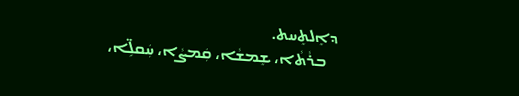ܕܐܸܠܬܸܚܬ.
   ܒܪܵܬܵܐ، ܫܸܡܫܵܐ، ܩܲܡܨܵܐ، ܚܲܩܠܹ̈ܐ،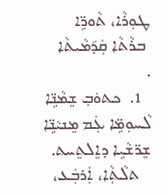ܛܘܼܪܵܐ، ܬܵܘܪܹ̈ܐ
 ܒܪܵܬܵܐ ܩܲܕ݇ܡܵܝܬܵܐ                              .
  1.  ܟܬܘܿܒ݂ ܫܸܡܵܢܹ̈ܐ ܠܵܚܘܼܡܹ̈ܐ ܥܲܡ ܡܸܢܝܵܢܹ̈ܐ ܫܸܪ̈ܫܵܝܹܐ ܕܐܸܠܬܸܚܬ.
   ܬܠܵܬܼܵܐ، ܐܲܪܒܲܥ،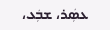ܥܣܲܪ، ܫܒܲܥ،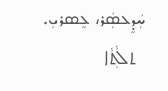ܚܲܕܸܥܣܲܪ، ܥܸܣܪܝܼ.
  ܬܠܵܬ݂ܵܐ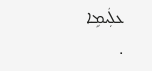ܥܠܲܝܡܹܐ                             .